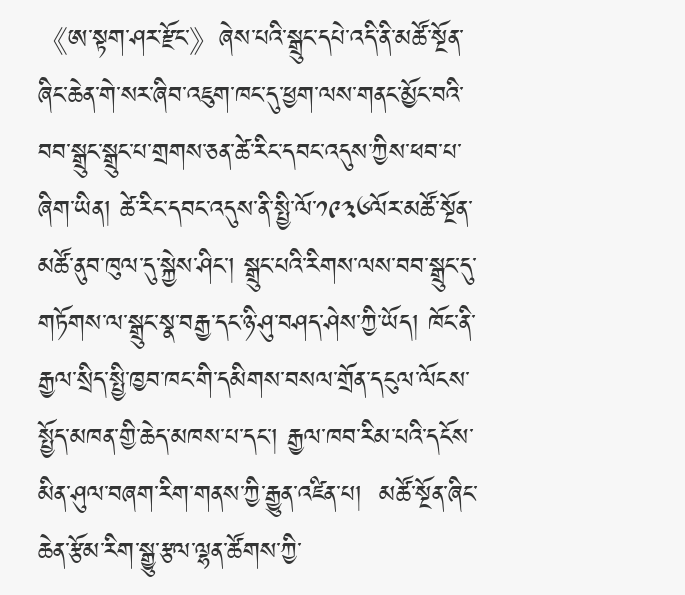《ཨ་སྟག་ཤར་རྫོང་》ཞེས་པའི་སྒྲུང་དཔེ་འདི་ནི་མཚོ་སྔོན་ཞིང་ཆེན་གེ་སར་ཞིབ་འཇུག་ཁང་དུ་ཕྱག་ལས་གནང་མྱོང་བའི་བབ་སྒྲུང་སྒྲུང་པ་གྲགས་ཅན་ཚེ་རིང་དབང་འདུས་ཀྱིས་ཕབ་པ་ཞིག་ཡིན། ཚེ་རིང་དབང་འདུས་ནི་སྤྱི་ལོ་༡༩༣༦ལོར་མཚོ་སྔོན་མཚོ་ནུབ་ཁུལ་དུ་སྐྱེས་ཤིང་། སྒྲུང་པའི་རིགས་ལས་བབ་སྒྲུང་དུ་གཏོགས་ལ་སྒྲུང་སྣ་བརྒྱ་དང་ཉི་ཤུ་བཤད་ཤེས་ཀྱི་ཡོད། ཁོང་ནི་རྒྱལ་སྲིད་སྤྱི་ཁྱབ་ཁང་གི་དམིགས་བསལ་གྲོན་དངུལ་ལོངས་སྤྱོད་མཁན་གྱི་ཆེད་མཁས་པ་དང་། རྒྱལ་ཁབ་རིམ་པའི་དངོས་མིན་ཤུལ་བཞག་རིག་གནས་ཀྱི་རྒྱུན་འཛིན་པ།  མཚོ་སྔོན་ཞིང་ཆེན་རྩོམ་རིག་སྒྱུ་རྩལ་ལྷན་ཚོགས་ཀྱི་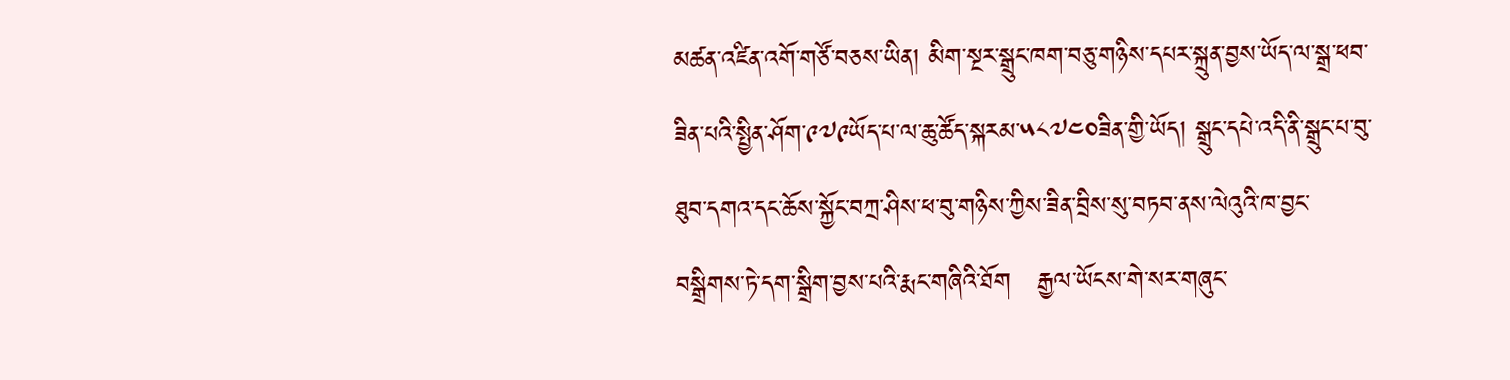མཚན་འཛིན་འགོ་གཙོ་བཅས་ཡིན། མིག་སྔར་སྒྲུང་ཁག་བཅུ་གཉིས་དཔར་སྐྲུན་བྱས་ཡོད་ལ་སྒྲ་ཕབ་ཟིན་པའི་སྤྱིན་ཤོག་༩༧༩ཡོད་པ་ལ་ཆུ་ཚོད་སྐརམ་༥༨༧༤༠ཟིན་གྱི་ཡོད། སྒྲུང་དཔེ་འདི་ནི་སྒྲུང་པ་བུ་ཐུབ་དགའ་དང་ཆོས་སྐྱོང་བཀྲ་ཤིས་ཕ་བུ་གཉིས་ཀྱིས་ཟིན་བྲིས་སུ་བཏབ་ནས་ལེའུའི་ཁ་བྱང་བསྒྲིགས་ཏེ་དག་སྒྲིག་བྱས་པའི་རྨང་གཞིའི་ཐོག   རྒྱལ་ཡོངས་གེ་སར་གཞུང་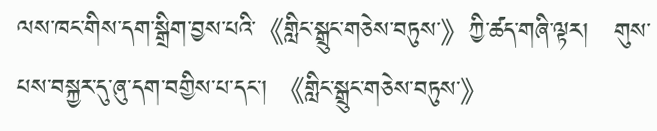ལས་ཁང་གིས་དག་སྒྲིག་བྱས་པའི་《གླིང་སྒྲུང་གཅེས་བཏུས་》ཀྱི་ཚད་གཞི་ལྟར།   གུས་པས་བསྐྱར་དུ་ཞུ་དག་བགྱིས་པ་དང་། 《གླིང་སྒྲུང་གཅེས་བཏུས་》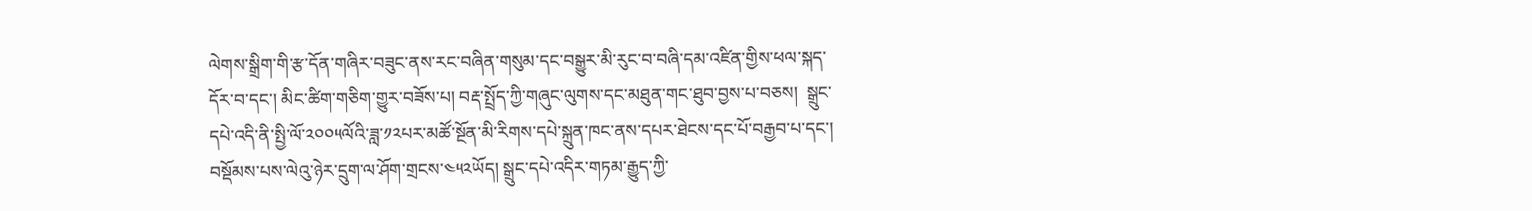ལེགས་སྒྲིག་གི་རྩ་དོན་གཞིར་བཟུང་ནས་རང་བཞིན་གསུམ་དང་བསྒྱུར་མི་རུང་བ་བཞི་དམ་འཛིན་གྱིས་ཕལ་སྐད་དོར་བ་དང་། མིང་ཚིག་གཅིག་གྱུར་བཟོས་པ། བརྡ་སྤྲོད་ཀྱི་གཞུང་ལུགས་དང་མཐུན་གང་ཐུབ་བྱས་པ་བཅས།  སྒྲུང་དཔེ་འདི་ནི་སྤྱི་ལོ་༢༠༠༥ལོའི་ཟླ་༡༢པར་མཚོ་སྔོན་མི་རིགས་དཔེ་སྐྲུན་ཁང་ནས་དཔར་ཐེངས་དང་པོ་བརྒྱབ་པ་དང་།  བསྡོམས་པས་ལེའུ་ཉེར་དྲུག་ལ་ཤོག་གྲངས་༤༥༢ཡོད། སྒྲུང་དཔེ་འདིར་གཏམ་རྒྱུད་ཀྱི་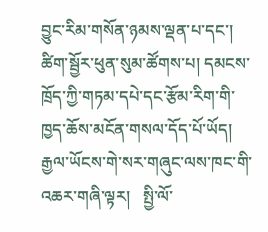བྱུང་རིམ་གསོན་ཉམས་ལྡན་པ་དང་།  ཚིག་སྦྱོར་ཕུན་སུམ་ཚོགས་པ། དམངས་ཁྲོད་ཀྱི་གཏམ་དཔེ་དང་རྩོམ་རིག་གི་ཁྱད་ཆོས་མངོན་གསལ་དོད་པོ་ཡོད། རྒྱལ་ཡོངས་གེ་སར་གཞུང་ལས་ཁང་གི་འཆར་གཞི་ལྟར།   སྤྱི་ལོ་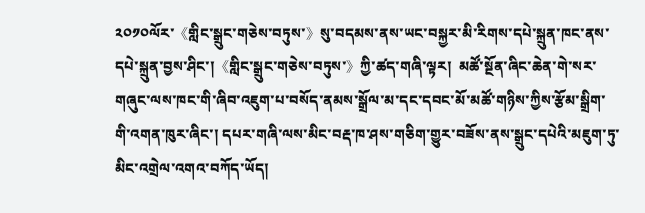༢༠༡༠ལོར་《གླིང་སྒྲུང་གཅེས་བཏུས་》སུ་བདམས་ནས་ཡང་བསྐྱར་མི་རིགས་དཔེ་སྐྲུན་ཁང་ནས་དཔེ་སྐྲུན་བྱས་ཤིང་།《གླིང་སྒྲུང་གཅེས་བཏུས་》ཀྱི་ཚད་གཞི་ལྟར།  མཚོ་སྔོན་ཞིང་ཆེན་གེ་སར་གཞུང་ལས་ཁང་གི་ཞིབ་འཇུག་པ་བསོད་ནམས་སྒྲོལ་མ་དང་དབང་མོ་མཚོ་གཉིས་ཀྱིས་རྩོམ་སྒྲིག་གི་འགན་ཁུར་ཞིང་། དཔར་གཞི་ལས་མིང་བརྡ་ཁ་ཤས་གཅིག་གྱུར་བཟོས་ནས་སྒྲུང་དཔེའི་མཇུག་ཏུ་མིང་འགྲེལ་འགའ་བཀོད་ཡོད།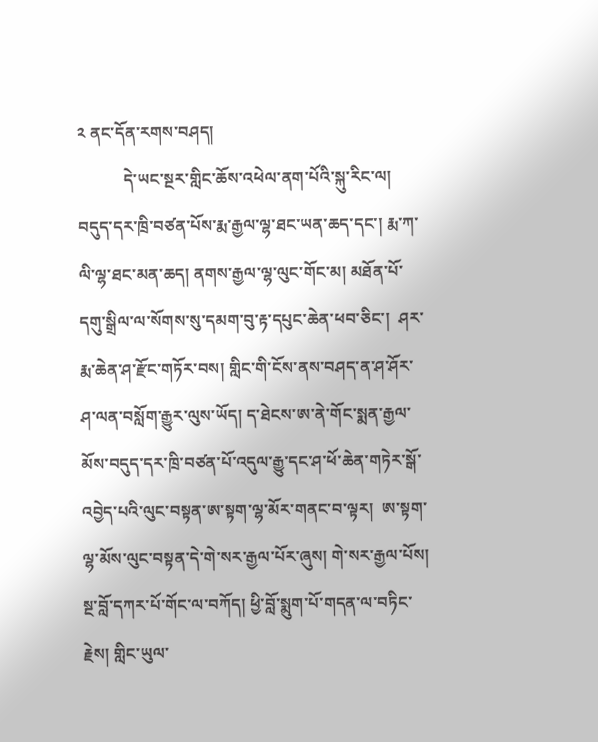༢ ནང་དོན་རགས་བཤད།
           དེ་ཡང་སྔར་གླིང་ཆོས་འཕེལ་ནག་པོའི་སྐུ་རིང་ལ། བདུད་དར་ཁྲི་བཙན་པོས་རྨ་རྒྱལ་ལྷ་ཐང་ཡན་ཆད་དང་། རྨ་ཀ་ལི་ལྷ་ཐང་མན་ཆད། ནགས་རྒྱལ་ལྷ་ལུང་གོང་མ། མཐོན་པོ་དགུ་སྒྲིལ་ལ་སོགས་སུ་དམག་བུ་རྟ་དཔུང་ཆེན་ཕབ་ཅིང་།  ཤར་རྨ་ཆེན་ཤ་རྫོང་གཏོར་བས། གླིང་གི་ངོས་ནས་བཤད་ན་ཤ་ཤོར་ཤ་ལན་བསློག་རྒྱུར་ལུས་ཡོད། ད་ཐེངས་ཨ་ནེ་གོང་སྨན་རྒྱལ་མོས་བདུད་དར་ཁྲི་བཙན་པོ་འདུལ་རྒྱུ་དང་ཤ་ཕོ་ཆེན་གཏེར་སྒོ་འབྱེད་པའི་ལུང་བསྟན་ཨ་སྟག་ལྷ་མོར་གནང་བ་ལྟར།  ཨ་སྟག་ལྷ་མོས་ལུང་བསྟན་དེ་གེ་སར་རྒྱལ་པོར་ཞུས། གེ་སར་རྒྱལ་པོས། སྔ་བློ་དཀར་པོ་གོང་ལ་བཀོད། ཕྱི་བློ་སྨུག་པོ་གདན་ལ་བཏིང་རྗེས། གླིང་ཡུལ་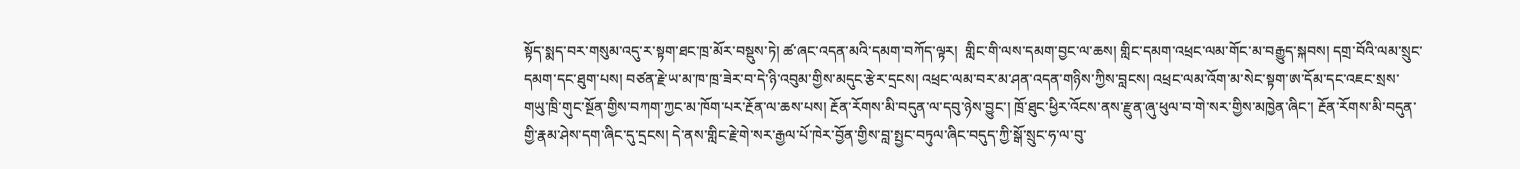སྟོད་སྨད་བར་གསུམ་འདུ་ར་སྟག་ཐང་ཁྲ་མོར་བསྡུས་ཏེ། ཚ་ཞང་འདན་མའི་དམག་བཀོད་ལྟར།  གླིང་གི་ལས་དམག་བྱང་ལ་ཆས། གླིང་དམག་འཕྲང་ལམ་གོང་མ་བརྒྱུད་སྐབས། དགྲ་བོའི་ལམ་སྲུང་དམག་དང་ཐུག་པས། བཙན་རྗེ་ཡ་མ་ཁ་ཁྲ་ཟེར་བ་དེ་ཉི་འབུམ་གྱིས་མདུང་རྩེར་དྲངས། འཕྲང་ལམ་བར་མ་ཤན་འདན་གཉིས་ཀྱིས་བླངས། འཕྲང་ལམ་འོག་མ་སེང་སྟག་ཨ་དོམ་དང་འཇང་སྲས་གཡུ་ཁྲི་གུང་སྔོན་གྱིས་བཀག་ཀྱང་མ་ཁོག་པར་རྔོན་ལ་ཆས་པས། རྔོན་རོགས་མི་བདུན་ལ་དབུ་ཉེས་བྱུང་། ཁྲོ་ཐུང་ཕྱིར་འོངས་ནས་རྫུན་ཞུ་ཕུལ་བ་གེ་སར་གྱིས་མཁྱེན་ཞིང་། རྔོན་རོགས་མི་བདུན་གྱི་རྣམ་ཤེས་དག་ཞིང་དུ་དྲངས། དེ་ནས་གླིང་རྗེ་གེ་སར་རྒྱལ་པོ་ཁེར་བྱོན་གྱིས་བླ་སྤྱང་བཏུལ་ཞིང་བདུད་ཀྱི་སྒོ་སྲུང་ཧ་ལ་བུ་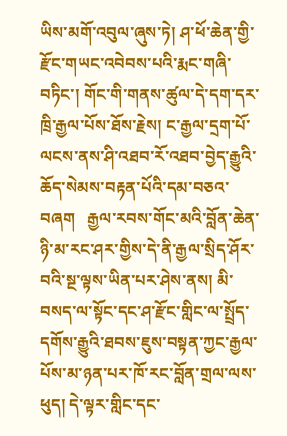ཡིས་མགོ་འབུལ་ཞུས་ཏེ། ཤ་ཕོ་ཆེན་གྱི་རྫོང་གཡང་འབེབས་པའི་རྨང་གཞི་བཏིང་། གོང་གི་གནས་ཚུལ་དེ་དག་དར་ཁྲི་རྒྱལ་པོས་ཐོས་རྗེས། ང་རྒྱལ་དྲག་པོ་ལངས་ནས་ཤི་འཐབ་རོ་འཐབ་བྱེད་རྒྱུའི་ཆོད་སེམས་བརྟན་པོའི་དམ་བཅའ་བཞག   རྒྱལ་རབས་གོང་མའི་བློན་ཆེན་ཉི་མ་རང་ཤར་གྱིས་དེ་ནི་རྒྱལ་སྲིད་ཤོར་བའི་སྔ་ལྟས་ཡིན་པར་ཤེས་ནས། མི་བསད་ལ་སྟོང་དང་ཤ་རྫོང་གླིང་ལ་སྤྲོད་དགོས་རྒྱུའི་ཐབས་ཇུས་བསྟན་ཀྱང་རྒྱལ་པོས་མ་ཉན་པར་ཁོ་རང་བློན་གྲལ་ལས་ཕུད། དེ་ལྟར་གླིང་དང་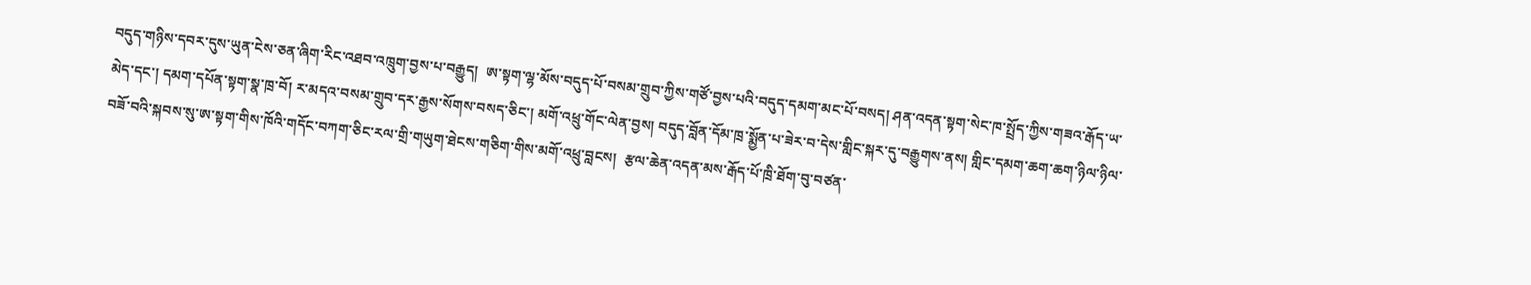བདུད་གཉིས་དབར་དུས་ཡུན་ངེས་ཅན་ཞིག་རིང་འཐབ་འཁྲུག་བྱས་པ་བརྒྱུད།  ཨ་སྟག་ལྷ་མོས་བདུད་པོ་བསམ་གྲུབ་ཀྱིས་གཙོ་བྱས་པའི་བདུད་དམག་མང་པོ་བསད། ཤན་འདན་སྟག་སེང་ཁ་སྤྲོད་ཀྱིས་གཟའ་རྒོད་ཡ་མེད་དང་། དམག་དཔོན་སྟག་སྣ་ཁྲ་བོ། ར་མདའ་བསམ་གྲུབ་དར་རྒྱས་སོགས་བསད་ཅིང་། མགོ་འཕྲུ་གོང་ལེན་བྱས། བདུད་བློན་དོམ་ཁྲ་སྨྱོན་པ་ཟེར་བ་དེས་གླིང་སྐར་དུ་བརྒྱུགས་ནས། གླིང་དམག་ཆག་ཆག་ཉིལ་ཉིལ་བཟོ་བའི་སྐབས་སུ་ཨ་སྟག་གིས་ཁོའི་གདོང་བཀག་ཅིང་རལ་གྲི་གཡུག་ཐེངས་གཅིག་གིས་མགོ་འཕྲུ་བླངས།  རྩལ་ཆེན་འདན་མས་རྒོད་པོ་ཁྲི་ཐོག་བུ་བཙན་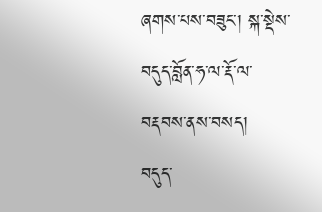ཞགས་པས་བཟུང་། སྐ་སྡེས་བདུད་བློན་ཧ་ལ་རྡོ་ལ་བརྡབས་ནས་བསད།  བདུད་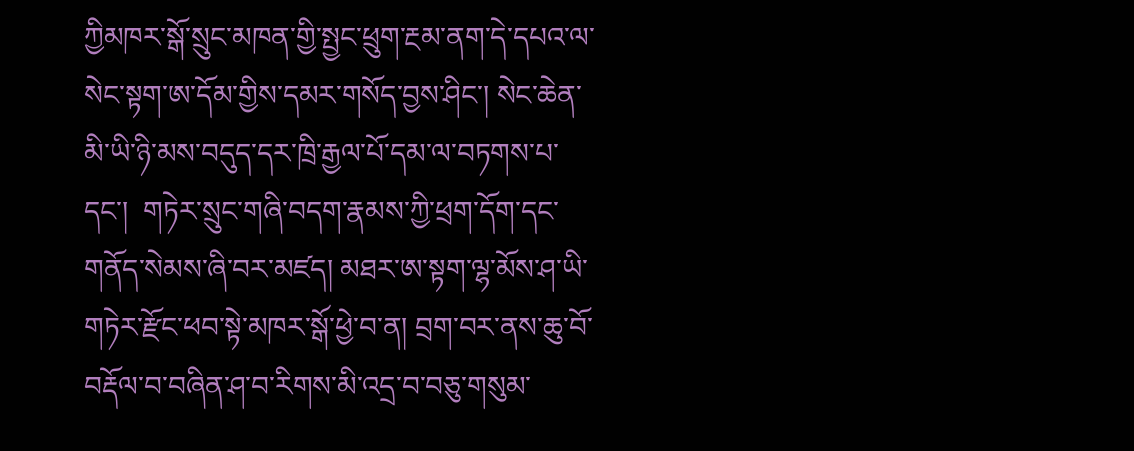ཀྱིམཁར་སྒོ་སྲུང་མཁན་གྱི་སྤྱང་ཕྲུག་རྔམ་ནག་དེ་དཔའ་ལ་སེང་སྟག་ཨ་དོམ་གྱིས་དམར་གསོད་བྱས་ཤིང་། སེང་ཆེན་མི་ཡི་ཉི་མས་བདུད་དར་ཁྲི་རྒྱལ་པོ་དམ་ལ་བཏགས་པ་དང་།  གཏེར་སྲུང་གཞི་བདག་རྣམས་ཀྱི་ཕྲག་དོག་དང་གནོད་སེམས་ཞི་བར་མཛད། མཐར་ཨ་སྟག་ལྷ་མོས་ཤ་ཡི་གཏེར་རྫོང་ཕབ་སྟེ་མཁར་སྒོ་ཕྱེ་བ་ན། བྲག་བར་ནས་ཆུ་བོ་བརྡོལ་བ་བཞིན་ཤ་བ་རིགས་མི་འདྲ་བ་བཅུ་གསུམ་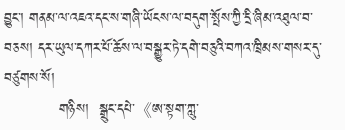བྱུང་། གནམ་ལ་འཇའ་དང་ས་གཞི་ཡོངས་ལ་བདུག་སྤོས་ཀྱི་དྲི་ཞིམ་འཐུལ་བ་བཅས། དར་ཡུལ་དཀར་པོ་ཆོས་ལ་བསྒྱུར་ཏེ་དགེ་བཅུའི་བཀའ་ཁྲིམས་གསར་དུ་བཙུགས་སོ།
           གཉིས།  སྒྲུང་དཔེ་《ཨ་སྟག་ཀླུ་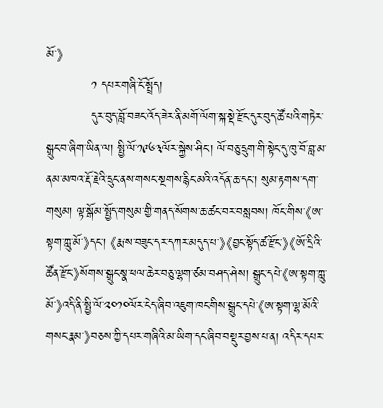མོ་》
           ༡ དཔར་གཞི་ངོ་སྤྲོད།
           དུར་བུད་བློ་བཟང་འོད་ཟེར་ནི་མགོ་ལོག་སྐ་སྡེ་རྫོང་དུར་བུད་ཚོ་པའི་གཏེར་སྒྲུང་བ་ཞིག་ཡིན་ལ། སྤྱི་ལོ་༡༩༦༣ལོར་སྐྱེས་ཤིང་། ལོ་བཅུ་དྲུག་གི་སྟེང་དུ་ཁུ་བོ་བླ་མ་ནམ་མཁའ་རྡོ་རྗེའི་དྲུང་ནས་གསང་སྔགས་རྙིང་མའི་འདོན་ཆ་དང་། སུམ་རྟགས་དག་གསུམ། ལྟ་སྒོམ་སྤྱོད་གསུམ་གྱི་གནད་སོགས་ཆ་ཚང་བར་བསླབས། ཁོང་གིས་《ཨ་སྟག་ཀླུ་མོ་》དང་། 《རྨ་ས་བཟུང་དར་དཀར་མདུད་པ་》《བྱང་སྟོད་ཚ་རྫོང་》《ཨོ་དྲིའི་ཚོན་རྫོང་》སོགས་སྒྲུང་སྣ་ཕལ་ཆེར་བཅུ་ལྷག་ཙམ་བཤད་ཤེས། སྒྲུང་དཔེ་《ཨ་སྟག་ཀླུ་མོ་》འདི་ནི་སྤྱི་ལོ་༢༠༡༠ལོར་ངེད་ཞིབ་འཇུག་ཁང་གིས་སྒྲུང་དཔེ་《ཨ་སྟག་ལྷ་མོའི་གསང་རྣམ་》བཅས་ཀྱི་དཔར་གཞིའི་མ་ཡིག་དང་ཞིབ་བསྡུར་བྱས་པ་ན། འདིར་དཔར་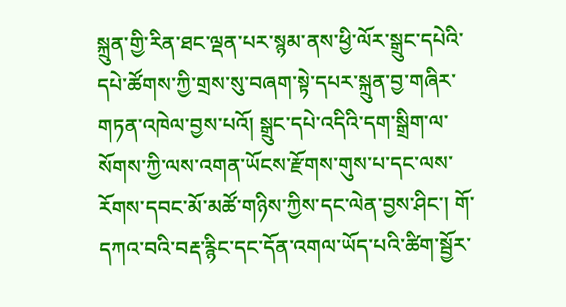སྐྲུན་གྱི་རིན་ཐང་ལྡན་པར་སྙམ་ནས་ཕྱི་ལོར་སྒྲུང་དཔེའི་དཔེ་ཚོགས་ཀྱི་གྲས་སུ་བཞག་སྟེ་དཔར་སྐྲུན་བྱ་གཞིར་གཏན་འཁེལ་བྱས་པའོ། སྒྲུང་དཔེ་འདིའི་དག་སྒྲིག་ལ་སོགས་ཀྱི་ལས་འགན་ཡོངས་རྫོགས་གུས་པ་དང་ལས་རོགས་དབང་མོ་མཚོ་གཉིས་ཀྱིས་དང་ལེན་བྱས་ཤིང་། གོ་དཀའ་བའི་བརྡ་རྙིང་དང་དོན་འགལ་ཡོད་པའི་ཚིག་སྦྱོར་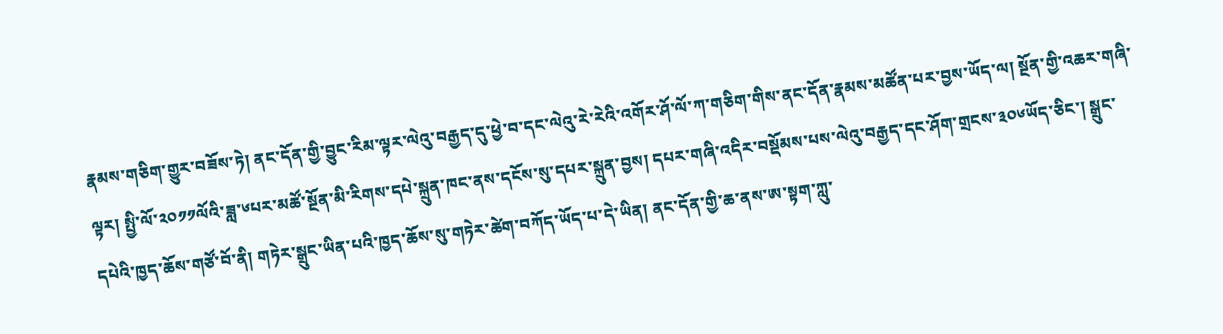རྣམས་གཅིག་གྱུར་བཟོས་ཏེ། ནང་དོན་གྱི་བྱུང་རིམ་ལྟར་ལེའུ་བརྒྱད་དུ་ཕྱེ་བ་དང་ལེའུ་རེ་རེའི་འགོར་ཤོ་ལོ་ཀ་གཅིག་གིས་ནང་དོན་རྣམས་མཚོན་པར་བྱས་ཡོད་ལ། སྔོན་གྱི་འཆར་གཞི་ལྟར། སྤྱི་ལོ་༢༠༡༡ལོའི་ཟླ་༦པར་མཚོ་སྔོན་མི་རིགས་དཔེ་སྐྲུན་ཁང་ནས་དངོས་སུ་དཔར་སྐྲུན་བྱས། དཔར་གཞི་འདིར་བསྡོམས་པས་ལེའུ་བརྒྱད་དང་ཤོག་གྲངས་༣༠༦ཡོད་ཅིང་། སྒྲུང་དཔེའི་ཁྱད་ཆོས་གཙོ་བོ་ནི། གཏེར་སྒྲུང་ཡིན་པའི་ཁྱད་ཆོས་སུ་གཏེར་ཚེག་བཀོད་ཡོད་པ་དེ་ཡིན། ནང་དོན་གྱི་ཆ་ནས་ཨ་སྟག་ཀླུ་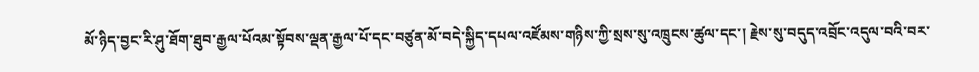མོ་ཉིད་བྱང་རི་ཤུ་ཐོག་ཐུབ་རྒྱལ་པོའམ་སྟོབས་ལྡན་རྒྱལ་པོ་དང་བཙུན་མོ་བདེ་སྐྱིད་དཔལ་འཛོམས་གཉིས་ཀྱི་སྲས་སུ་འཁྲུངས་ཚུལ་དང་། རྗེས་སུ་བདུད་འབྲོང་འདུལ་བའི་བར་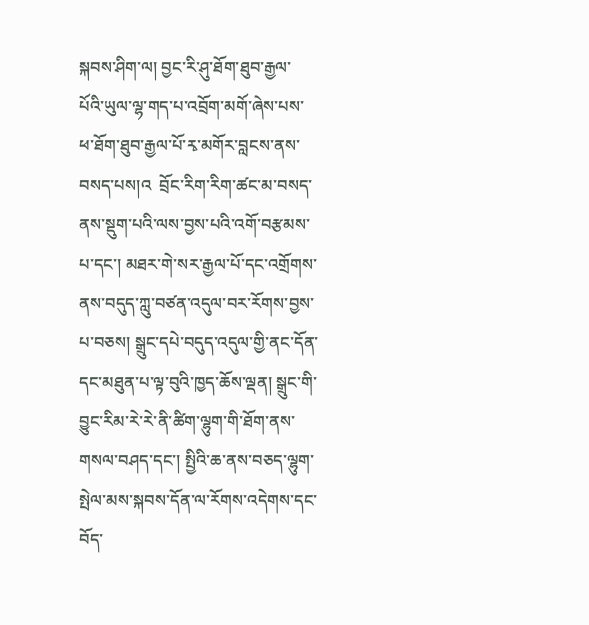སྐབས་ཤིག་ལ། བྱང་རི་ཤུ་ཐོག་ཐུབ་རྒྱལ་པོའི་ཡུལ་ལྷ་གད་པ་འབྲོག་མགོ་ཞེས་པས་ཕ་ཐོག་ཐུབ་རྒྱལ་པོ་རྭ་མགོར་བླངས་ནས་བསད་པས།འ  བྲོང་རིག་རིག་ཚང་མ་བསད་ནས་སྡུག་པའི་ལས་བྱས་པའི་འགོ་བརྩམས་པ་དང་། མཐར་གེ་སར་རྒྱལ་པོ་དང་འགྲོགས་ནས་བདུད་ཀླུ་བཙན་འདུལ་བར་རོགས་བྱས་པ་བཅས། སྒྲུང་དཔེ་བདུད་འདུལ་གྱི་ནང་དོན་དང་མཐུན་པ་ལྟ་བུའི་ཁྱད་ཆོས་ལྡན། སྒྲུང་གི་བྱུང་རིམ་རེ་རེ་ནི་ཚིག་ལྷུག་གི་ཐོག་ནས་གསལ་བཤད་དང་། སྤྱིའི་ཆ་ནས་བཅད་ལྷུག་སྤེལ་མས་སྐབས་དོན་ལ་རོགས་འདེགས་དང་བོད་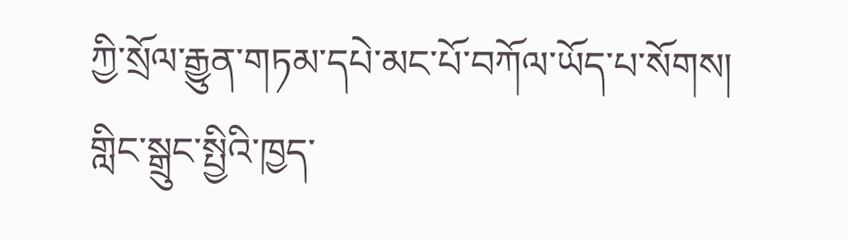ཀྱི་སྲོལ་རྒྱུན་གཏམ་དཔེ་མང་པོ་བཀོལ་ཡོད་པ་སོགས། གླིང་སྒྲུང་སྤྱིའི་ཁྱད་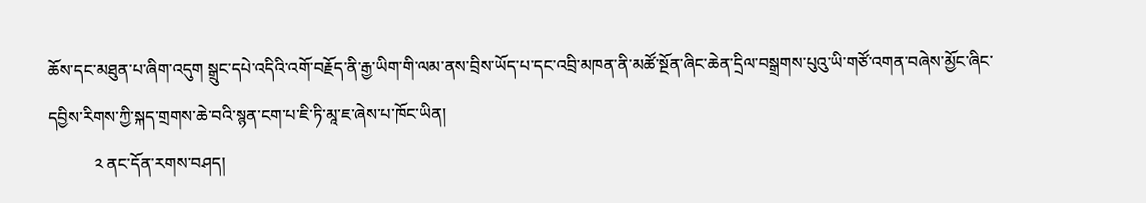ཆོས་དང་མཐུན་པ་ཞིག་འདུག སྒྲུང་དཔེ་འདིའི་འགོ་བརྗོད་ནི་རྒྱ་ཡིག་གི་ལམ་ནས་བྲིས་ཡོད་པ་དང་འབྲི་མཁན་ནི་མཚོ་སྔོན་ཞིང་ཆེན་དྲིལ་བསྒྲགས་པུའུ་ཡི་གཙོ་འགན་བཞེས་མྱོང་ཞིང་དབྱིས་རིགས་ཀྱི་སྐད་གྲགས་ཆེ་བའི་སྙན་ངག་པ་ཇི་ཏི་མཱ་ཇ་ཞེས་པ་ཁོང་ཡིན།
           ༢ ནང་དོན་རགས་བཤད།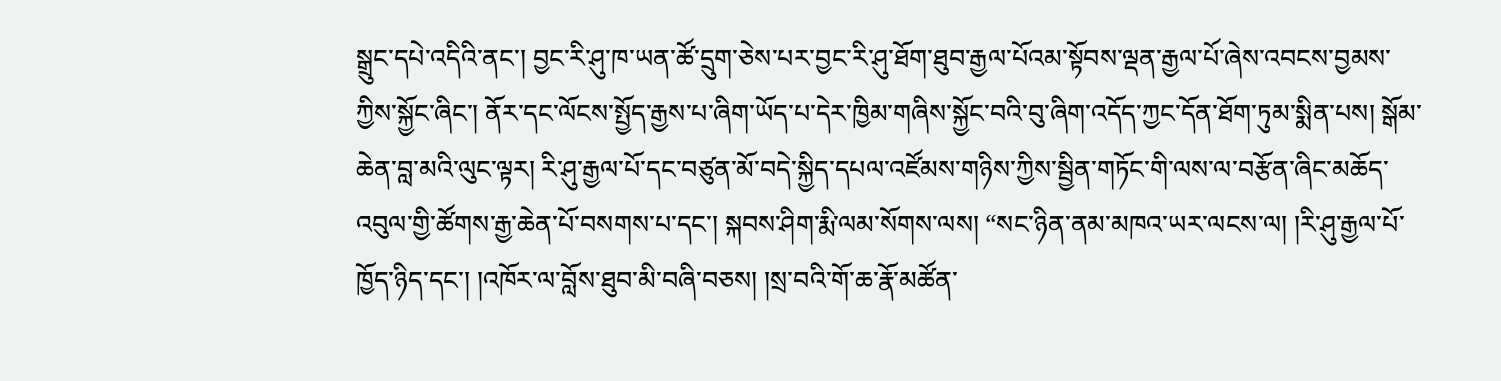སྒྲུང་དཔེ་འདིའི་ནང་། བྱང་རི་ཤུ་ཁ་ཡན་ཚོ་དྲུག་ཅེས་པར་བྱང་རི་ཤུ་ཐོག་ཐུབ་རྒྱལ་པོའམ་སྟོབས་ལྡན་རྒྱལ་པོ་ཞེས་འབངས་བྱམས་ཀྱིས་སྐྱོང་ཞིང་། ནོར་དང་ལོངས་སྤྱོད་རྒྱས་པ་ཞིག་ཡོད་པ་དེར་ཁྱིམ་གཞིས་སྐྱོང་བའི་བུ་ཞིག་འདོད་ཀྱང་དོན་ཐོག་ཏུམ་སྨིན་པས། སྒོམ་ཆེན་བླ་མའི་ལུང་ལྟར། རི་ཤུ་རྒྱལ་པོ་དང་བཙུན་མོ་བདེ་སྐྱིད་དཔལ་འཛོམས་གཉིས་ཀྱིས་སྦྱིན་གཏོང་གི་ལས་ལ་བརྩོན་ཞིང་མཆོད་འབུལ་གྱི་ཚོགས་རྒྱ་ཆེན་པོ་བསགས་པ་དང་། སྐབས་ཤིག་རྨི་ལམ་སོགས་ལས། “སང་ཉིན་ནམ་མཁའ་ཡར་ལངས་ལ། །རི་ཤུ་རྒྱལ་པོ་ཁྱོད་ཉིད་དང་། །འཁོར་ལ་བློས་ཐུབ་མི་བཞི་བཅས། །སྲ་བའི་གོ་ཆ་རྣོ་མཚོན་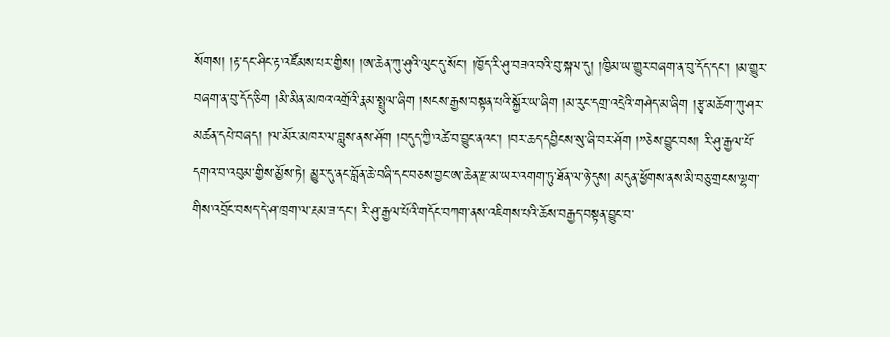སོགས། །རྟ་དང་ཤིང་རྟ་འཛོམས་པར་གྱིས། །ཨ་ཆེན་ཀུ་ཤུའི་ལུང་དུ་སོང་། །ཁྱོད་རི་ཤུ་བཟའ་བའི་བུ་སྐལ་དུ། །ཁྱིམ་ཡ་གྱུར་བཞག་ན་བུ་དོད་དང་། །མ་གྱུར་བཞག་ན་བུ་དོད་ཅིག །མི་མིན་མཁའ་འགྲོའི་རྣམ་སྤྲུལ་ཞིག །སངས་རྒྱས་བསྟན་པའི་སྐྱོར་ཡ་ཞིག །མ་རུང་དགྲ་འདྲེའི་གཤེད་མ་ཞིག །རྩྭ་མཆོག་ཀུ་ཤར་མཚན་དཔེ་བཞད། །ལ་མོར་མཁར་ལ་བླུས་ནས་ཤོག །བདུད་ཀྱི་འཚེ་བ་བྱུང་ནའང་། །བར་ཆད་དབྱིངས་སུ་ཞི་བར་ཤོག །”ཅེས་བྱུང་བས། རི་ཤུ་རྒྱལ་པོ་དགའ་བ་འབུམ་གྱིས་མྱོས་ཏེ། མྱུར་དུ་ནང་བློན་ཆེ་བཞི་དང་བཅས་བྱང་ཨ་ཆེན་རྫ་མ་ཡར་འགག་ཏུ་ཐོན་ལ་ཉེ་དུས། མདུན་ཕྱོགས་ནས་མི་བཅུ་གྲངས་ལྷག་གིས་འབྲོང་བསད་དེ་ཤ་ཁྲག་ལ་རྔམ་ཟ་དང་། རི་ཤུ་རྒྱལ་པོའི་གདོང་བཀག་ནས་འཇིགས་པའི་ཆོས་བརྒྱད་བསྟན་བྱུང་བ་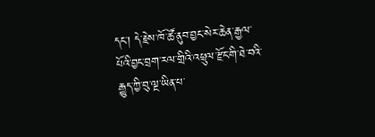དང་། དེ་རྗེས་ཁོ་ཚོ་ནུབ་བྱང་སེར་ཆེན་རྒྱལ་པོའི་བྱང་བྲག་རལ་གྲིའི་འཕྲུལ་རྫོང་གི་ཐེ་བའི་རྒྱུད་ཀྱི་བུ་ལྔ་ཡིན་པ་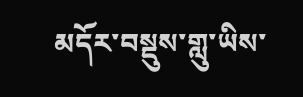མདོར་བསྡུས་གླུ་ཡིས་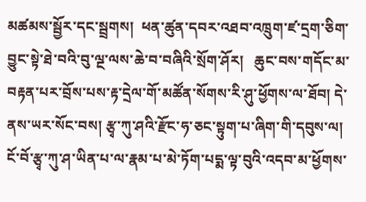མཚམས་སྦྱོར་དང་སྦྲགས།  ཕན་ཚུན་དབར་འཐབ་འཁྲུག་ཛ་དྲག་ཅིག་བྱུང་སྟེ་ཐེ་བའི་བུ་ལྔ་ལས་ཆེ་བ་བཞིའི་སྲོག་ཤོར།   ཆུང་བས་གདོང་མ་བརྟན་པར་བྲོས་པས་རྟ་དྲེལ་གོ་མཚོན་སོགས་རི་ཤུ་ཕྱོགས་ལ་ཐོབ། དེ་ནས་ཡར་སོང་བས། རྩྭ་ཀུ་ཤའི་རྫོང་ཧ་ཅང་སྟུག་པ་ཞིག་གི་དབུས་ལ། ངོ་བོ་རྩྭ་ཀུ་ཤ་ཡིན་པ་ལ་རྣམ་པ་མེ་ཏོག་པདྨ་ལྟ་བུའི་འདབ་མ་ཕྱོགས་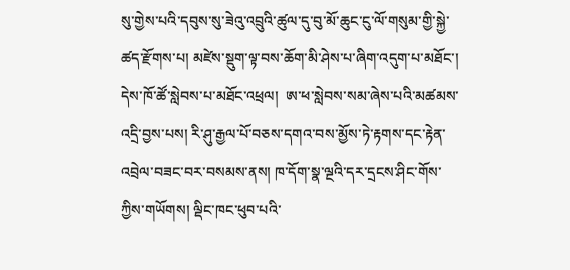སུ་གྱེས་པའི་དབུས་སུ་ཟེའུ་འབྲུའི་ཚུལ་དུ་བུ་མོ་ཆུང་ངུ་ལོ་གསུམ་གྱི་སྐྱེ་ཚད་རྫོགས་པ། མཛེས་སྡུག་ལྟ་བས་ཆོག་མི་ཤེས་པ་ཞིག་འདུག་པ་མཐོང་། དེས་ཁོ་ཚོ་སླེབས་པ་མཐོང་འཕྲལ།  ཨ་ཕ་སླེབས་སམ་ཞེས་པའི་མཚམས་འདྲི་བྱས་པས། རི་ཤུ་རྒྱལ་པོ་བཅས་དགའ་བས་མྱོས་ཏེ་རྟགས་དང་རྟེན་འབྲེལ་བཟང་བར་བསམས་ནས། ཁ་དོག་སྣ་ལྔའི་དར་དྲངས་ཤིང་གོས་ཀྱིས་གཡོགས། ལྡིང་ཁང་ཕུབ་པའི་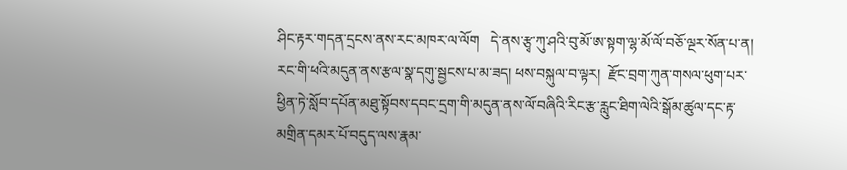ཤིང་རྟར་གདན་དྲངས་ནས་རང་མཁར་ལ་ལོག   དེ་ནས་རྩྭ་ཀུ་ཤའི་བུ་མོ་ཨ་སྟག་ལྷ་མོ་ལོ་བཅོ་ལྔར་སོན་པ་ན། རང་གི་ཕའི་མདུན་ནས་རྩལ་སྣ་དགུ་སྦྱངས་པ་མ་ཟད། ཕས་བསྐུལ་བ་ལྟར།  རྫོང་བྲག་ཀུན་གསལ་ཕུག་པར་ཕྱིན་ཏེ་སློབ་དཔོན་མཐུ་སྟོབས་དབང་དྲག་གི་མདུན་ནས་ལོ་བཞིའི་རིང་རྩ་རླུང་ཐིག་ལེའི་སྒོམ་ཚུལ་དང་རྟ་མགྲིན་དམར་པོ་བདུད་ལས་རྣམ་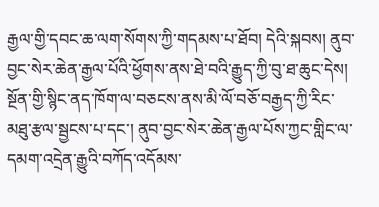རྒྱལ་གྱི་དབང་ཆ་ལག་སོགས་ཀྱི་གདམས་པ་ཐོབ། དེའི་སྐབས། ནུབ་བྱང་སེར་ཆེན་རྒྱལ་པོའི་ཕྱོགས་ནས་ཐེ་བའི་རྒྱུད་ཀྱི་བུ་ཐ་ཆུང་དེས། སྔོན་གྱི་སྙིང་ནད་ཁོག་ལ་བཅངས་ནས་མི་ལོ་བཅོ་བརྒྱད་ཀྱི་རིང་མཐུ་རྩལ་སྦྱངས་པ་དང་། ནུབ་བྱང་སེར་ཆེན་རྒྱལ་པོས་ཀྱང་གླིང་ལ་དམག་འདྲེན་རྒྱུའི་བཀོད་འདོམས་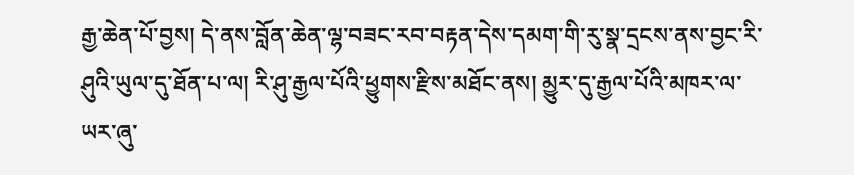རྒྱ་ཆེན་པོ་བྱས། དེ་ནས་བློན་ཆེན་ལྷ་བཟང་རབ་བརྟན་དེས་དམག་གི་རུ་སྣ་དྲངས་ནས་བྱང་རི་ཤུའི་ཡུལ་དུ་ཐོན་པ་ལ། རི་ཤུ་རྒྱལ་པོའི་ཕྱུགས་རྫིས་མཐོང་ནས། མྱུར་དུ་རྒྱལ་པོའི་མཁར་ལ་ཡར་ཞུ་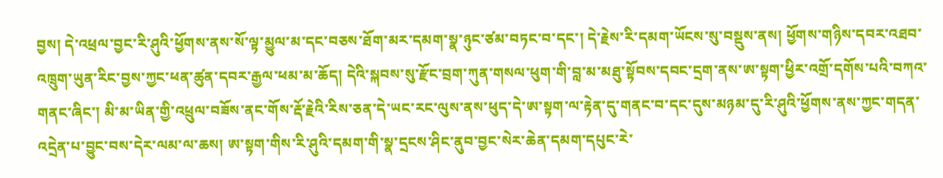བྱས། དེ་འཕྲལ་བྱང་རི་ཤུའི་ཕྱོགས་ནས་སོ་ལྟ་མྱུལ་མ་དང་བཅས་ཐོག་མར་དམག་སྣ་ཉུང་ཙམ་བཏང་བ་དང་། དེ་རྗེས་རི་དམག་ཡོངས་སུ་བསྡུས་ནས། ཕྱོགས་གཉིས་དབར་འཐབ་འཁྲུག་ཡུན་རིང་བྱས་ཀྱང་ཕན་ཚུན་དབར་རྒྱལ་ཕམ་མ་ཆོད། དེའི་སྐབས་སུ་རྫོང་བྲག་ཀུན་གསལ་ཕུག་གི་བླ་མ་མཐུ་སྟོབས་དབང་དྲག་ནས་ཨ་སྟག་ཕྱིར་འགྲོ་དགོས་པའི་བཀའ་གནང་ཞིང་། མི་མ་ཡིན་གྱི་འཕྲུལ་བཟོས་ནང་གོས་རྡོ་རྗེའི་རིས་ཅན་དེ་ཡང་རང་ལུས་ནས་ཕུད་དེ་ཨ་སྟག་ལ་རྟེན་དུ་གནང་བ་དང་དུས་མཉམ་དུ་རི་ཤུའི་ཕྱོགས་ནས་ཀྱང་གདན་འདྲེན་པ་བྱུང་བས་དེར་ལམ་ལ་ཆས། ཨ་སྟག་གིས་རི་ཤུའི་དམག་གི་སྣ་དྲངས་ཤིང་ནུབ་བྱང་སེར་ཆེན་དམག་དཔུང་རེ་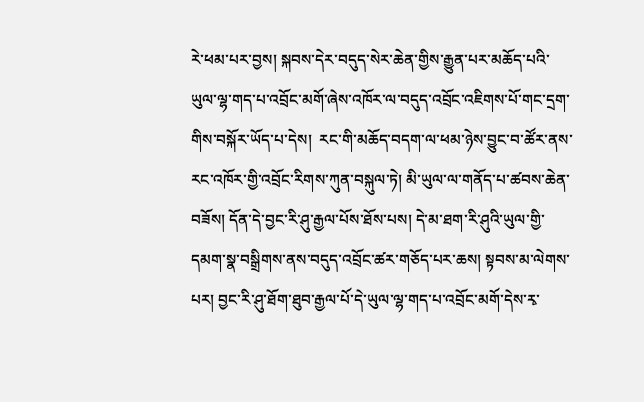རེ་ཕམ་པར་བྱས། སྐབས་དེར་བདུད་སེར་ཆེན་གྱིས་རྒྱུན་པར་མཆོད་པའི་ཡུལ་ལྷ་གད་པ་འབྲོང་མགོ་ཞེས་འཁོར་ལ་བདུད་འབྲོང་འཇིགས་པོ་གང་དྲག་གིས་བསྐོར་ཡོད་པ་དེས།  རང་གི་མཆོད་བདག་ལ་ཕམ་ཉེས་བྱུང་བ་ཚོར་ནས་རང་འཁོར་གྱི་འབྲོང་རིགས་ཀུན་བསྐུལ་ཏེ། མི་ཡུལ་ལ་གནོད་པ་ཚབས་ཆེན་བཟོས། དོན་དེ་བྱང་རི་ཤུ་རྒྱལ་པོས་ཐོས་པས། དེ་མ་ཐག་རི་ཤུའི་ཡུལ་གྱི་དམག་སྣ་བསྒྲིགས་ནས་བདུད་འབྲོང་ཚར་གཅོད་པར་ཆས། སྟབས་མ་ལེགས་པར། བྱང་རི་ཤུ་ཐོག་ཐུབ་རྒྱལ་པོ་དེ་ཡུལ་ལྷ་གད་པ་འབྲོང་མགོ་དེས་རྭ་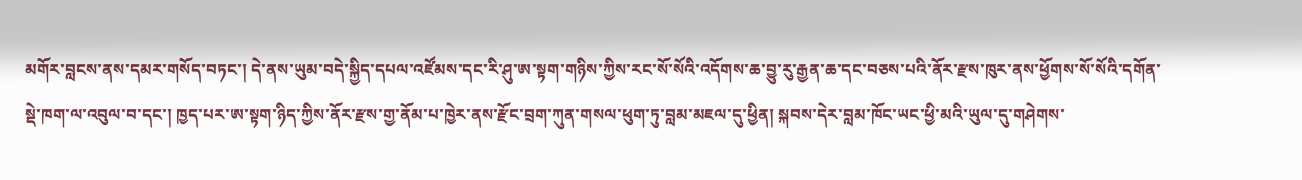མགོར་བླངས་ནས་དམར་གསོད་བཏང་། དེ་ནས་ཡུམ་བདེ་སྐྱིད་དཔལ་འཛོམས་དང་རི་ཤུ་ཨ་སྟག་གཉིས་ཀྱིས་རང་སོ་སོའི་འདོགས་ཆ་བྱུ་རུ་རྒྱན་ཆ་དང་བཅས་པའི་ནོར་རྫས་ཁུར་ནས་ཕྱོགས་སོ་སོའི་དགོན་སྡེ་ཁག་ལ་འབུལ་བ་དང་། ཁྱད་པར་ཨ་སྟག་ཉིད་ཀྱིས་ནོར་རྫས་གྱ་ནོམ་པ་ཁྱེར་ནས་རྫོང་བྲག་ཀུན་གསལ་ཕུག་ཏུ་བླམ་མཇལ་དུ་ཕྱིན། སྐབས་དེར་བླམ་ཁོང་ཡང་ཕྱི་མའི་ཡུལ་དུ་གཤེགས་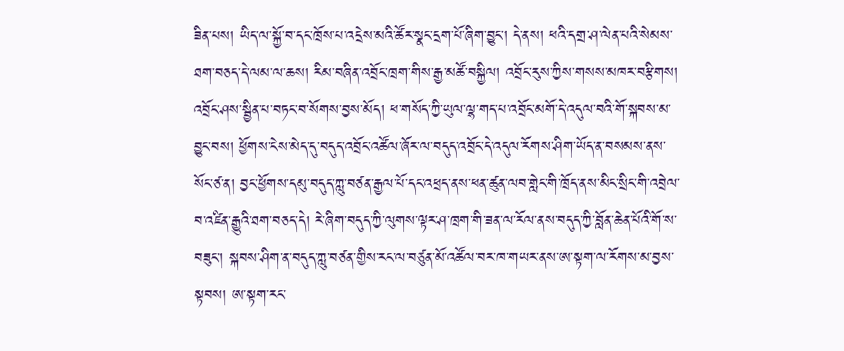ཟིན་པས། ཡིད་ལ་སྐྱོ་བ་དང་ཁྲོས་པ་འདྲེས་མའི་ཚོར་སྣང་དྲག་པོ་ཞིག་བྱུང་། དེ་ནས། ཕའི་དགྲ་ཤ་ལེན་པའི་སེམས་ཐག་བཅད་དེ་ལམ་ལ་ཆས། རིམ་བཞིན་འབྲོང་ཁྲག་གིས་རྒྱ་མཚོ་བསྐྱིལ། འབྲོང་རུས་ཀྱིས་གསས་མཁར་བརྩིགས། འབྲོང་ཤས་སྦྱིན་པ་བཏང་བ་སོགས་བྱས་མོད། ཕ་གསོད་ཀྱི་ཡུལ་ལྷ་གད་པ་འབྲོང་མགོ་དེ་འདུལ་བའི་གོ་སྐབས་མ་བྱུང་བས། ཕྱོགས་ངེས་མེད་དུ་བདུད་འབྲོང་འཚོལ་ཞོར་ལ་བདུད་འབྲོང་དེ་འདུལ་རོགས་ཤིག་ཡོད་ན་བསམས་ནས་སོང་ཙ་ན། བྱང་ཕྱོགས་དམུ་བདུད་ཀླུ་བཙན་རྒྱལ་པོ་དང་འཕྲད་ནས་ཕན་ཚུན་ལབ་གླེང་གི་ཁྲོད་ནས་མིང་སྲིང་གི་འབྲེལ་བ་འཛིན་རྒྱུའི་ཐག་བཅད་དེ། རེ་ཞིག་བདུད་ཀྱི་ལུགས་ལྟར་ཤ་ཁྲག་གི་ཟན་ལ་རོལ་ནས་བདུད་ཀྱི་བློན་ཆེན་པོའི་གོ་ས་བཟུང་། སྐབས་ཤིག་ན་བདུད་ཀླུ་བཙན་གྱིས་རང་ལ་བཙུན་མོ་འཚོལ་བར་ཁ་གཡར་ནས་ཨ་སྟག་ལ་རོགས་མ་བྱས་སྟབས། ཨ་སྟག་རང་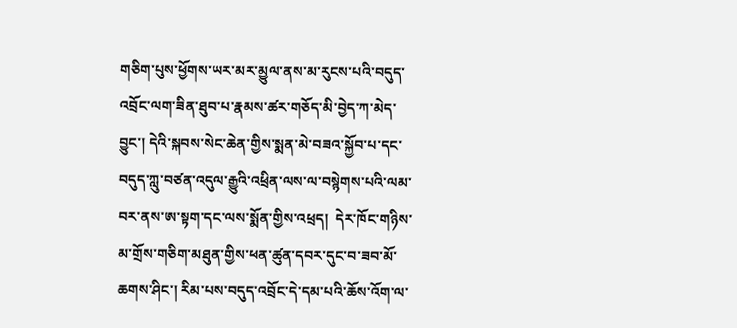གཅིག་པུས་ཕྱོགས་ཡར་མར་མྱུལ་ནས་མ་རུངས་པའི་བདུད་འབྲོང་ལག་ཟིན་ཐུབ་པ་རྣམས་ཚར་གཅོད་མི་བྱེད་ཀ་མེད་བྱུང་། དེའི་སྐབས་སེང་ཆེན་གྱིས་སྨན་མེ་བཟའ་སྐྱོབ་པ་དང་བདུད་ཀླུ་བཙན་འདུལ་རྒྱུའི་འཕྲིན་ལས་ལ་བསྙེགས་པའི་ལམ་བར་ནས་ཨ་སྟག་དང་ལས་སྨོན་གྱིས་འཕྲད།  དེར་ཁོང་གཉིས་མ་གྲོས་གཅིག་མཐུན་གྱིས་ཕན་ཚུན་དབར་དུང་བ་ཟབ་མོ་ཆགས་ཤིང་། རིམ་པས་བདུད་འབྲོང་དེ་དམ་པའི་ཆོས་འོག་ལ་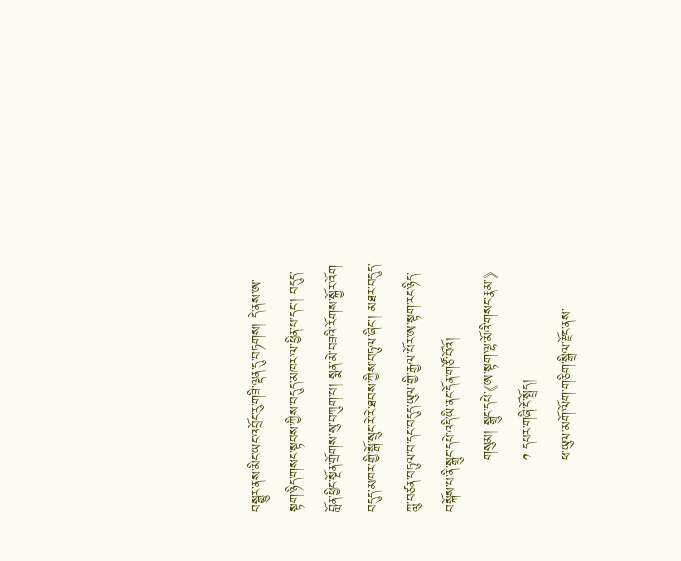བསྒྱུར་ནས་མིང་ཡང་འབྲོང་རུ་གཟི་ལྡན་དུ་བཏགས། དེ་ནས་ཨ་སྟག་ཉིད་གསང་སྟབས་ཀྱིས་བདུད་མཁར་ལ་ཕྱིན་པ་དང་། བདུད་བློན་ཕྱིང་སྔོན་གྲོགས་སུ་བཀུག་པ། སྨན་མེ་བཟའི་རོགས་སྐྱོར་འོག བདུད་མཁར་གྱི་སྒོ་སྲུང་རེ་རེ་ཐབས་ཀྱིས་བཏུལ་ཞིང་། མཐར་བདུད་ཀླུ་བཙན་བཏུལ་བ་དང་བདུད་ཡུལ་གྱི་རྒྱལ་པོར་ཨ་སྟག་རང་ཉིད་བསྐོས་པ་ནི་སྒྲུང་དཔེ་འདི་ཡི་ནང་དོན་གཙོ་བོའོ།
           གསུམ། སྒྲུང་དཔེ་《ཨ་སྟག་ལྷ་མོའི་གསང་རྣམ་》
           ༡ དཔར་གཞི་ངོ་སྤྲོད།
           ཕ་ཡུལ་མགོ་ལོག་གཅིག་སྒྲིལ་རྫོང་ནས་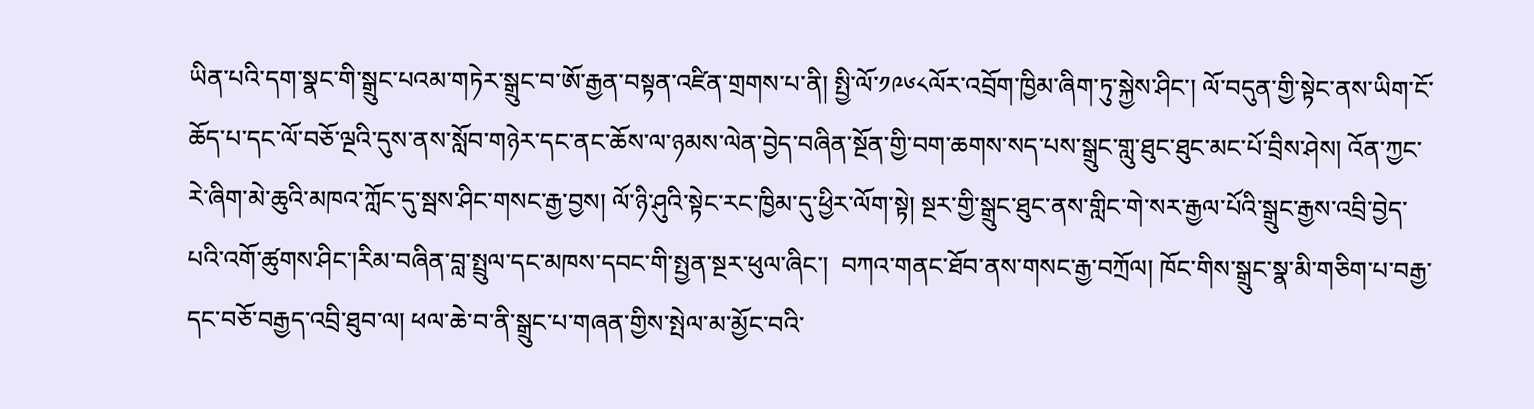ཡིན་པའི་དག་སྣང་གི་སྒྲུང་པའམ་གཏེར་སྒྲུང་བ་ཨོ་རྒྱན་བསྟན་འཛིན་གྲགས་པ་ནི། སྤྱི་ལོ་༡༩༦༨ལོར་འབྲོག་ཁྱིམ་ཞིག་ཏུ་སྐྱེས་ཤིང་། ལོ་བདུན་གྱི་སྟེང་ནས་ཡིག་ངོ་ཆོད་པ་དང་ལོ་བཅོ་ལྔའི་དུས་ནས་སློབ་གཉེར་དང་ནང་ཆོས་ལ་ཉམས་ལེན་བྱེད་བཞིན་སྔོན་གྱི་བག་ཆགས་སད་པས་སྒྲུང་གླུ་ཐུང་ཐུང་མང་པོ་བྲིས་ཤེས། འོན་ཀྱང་རེ་ཞིག་མེ་ཆུའི་མཁའ་ཀློང་དུ་སྦས་ཤིང་གསང་རྒྱ་བྱས། ལོ་ཉི་ཤུའི་སྟེང་རང་ཁྱིམ་དུ་ཕྱིར་ལོག་སྟེ། སྔར་གྱི་སྒྲུང་ཐུང་ནས་གླིང་གེ་སར་རྒྱལ་པོའི་སྒྲུང་རྒྱས་འབྲི་བྱེད་པའི་འགོ་ཚུགས་ཤིང་།རིམ་བཞིན་བླ་སྤྲུལ་དང་མཁས་དབང་གི་སྤྱན་སྔར་ཕུལ་ཞིང་།  བཀའ་གནང་ཐོབ་ནས་གསང་རྒྱ་བཀྲོལ། ཁོང་གིས་སྒྲུང་སྣ་མི་གཅིག་པ་བརྒྱ་དང་བཅོ་བརྒྱད་འབྲི་ཐུབ་ལ། ཕལ་ཆེ་བ་ནི་སྒྲུང་པ་གཞན་གྱིས་སྤེལ་མ་མྱོང་བའི་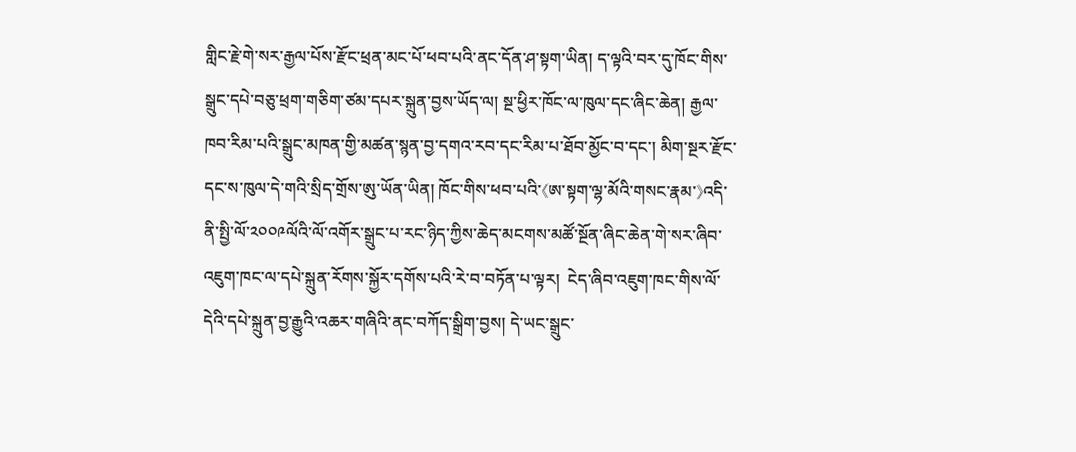གླིང་རྗེ་གེ་སར་རྒྱལ་པོས་རྫོང་ཕྲན་མང་པོ་ཕབ་པའི་ནང་དོན་ཤ་སྟག་ཡིན། ད་ལྟའི་བར་དུ་ཁོང་གིས་སྒྲུང་དཔེ་བཅུ་ཕྲག་གཅིག་ཙམ་དཔར་སྐྲུན་བྱས་ཡོད་ལ། སྔ་ཕྱིར་ཁོང་ལ་ཁུལ་དང་ཞིང་ཆེན། རྒྱལ་ཁབ་རིམ་པའི་སྒྲུང་མཁན་གྱི་མཚན་སྙན་བྱ་དགའ་རབ་དང་རིམ་པ་ཐོབ་མྱོང་བ་དང་། མིག་སྔར་རྫོང་དང་ས་ཁུལ་དེ་གའི་སྲིད་གྲོས་ཨུ་ཡོན་ཡིན། ཁོང་གིས་ཕབ་པའི་《ཨ་སྟག་ལྷ་མོའི་གསང་རྣམ་》འདི་ནི་སྤྱི་ལོ་༢༠༠༩ལོའི་ལོ་འགོར་སྒྲུང་པ་རང་ཉིད་ཀྱིས་ཆེད་མངགས་མཚོ་སྔོན་ཞིང་ཆེན་གེ་སར་ཞིབ་འཇུག་ཁང་ལ་དཔེ་སྐྲུན་རོགས་སྐྱོར་དགོས་པའི་རེ་བ་བཏོན་པ་ལྟར།  ངེད་ཞིབ་འཇུག་ཁང་གིས་ལོ་དེའི་དཔེ་སྐྲུན་བྱ་རྒྱུའི་འཆར་གཞིའི་ནང་བཀོད་སྒྲིག་བྱས། དེ་ཡང་སྒྲུང་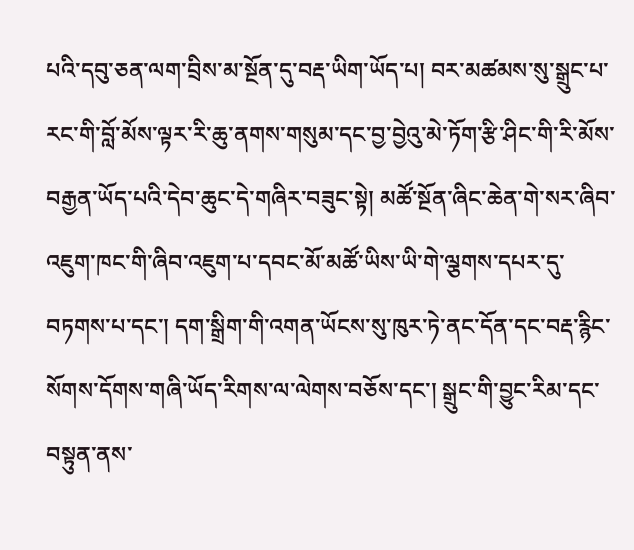པའི་དབུ་ཅན་ལག་བྲིས་མ་སྔོན་དུ་བརྡ་ཡིག་ཡོད་པ། བར་མཚམས་སུ་སྒྲུང་པ་རང་གི་བློ་མོས་ལྟར་རི་ཆུ་ནགས་གསུམ་དང་བྱ་བྱེའུ་མེ་ཏོག་རྩི་ཤིང་གི་རི་མོས་བརྒྱན་ཡོད་པའི་དེབ་ཆུང་དེ་གཞིར་བཟུང་སྟེ། མཚོ་སྔོན་ཞིང་ཆེན་གེ་སར་ཞིབ་འཇུག་ཁང་གི་ཞིབ་འཇུག་པ་དབང་མོ་མཚོ་ཡིས་ཡི་གེ་ལྕགས་དཔར་དུ་བཏགས་པ་དང་། དག་སྒྲིག་གི་འགན་ཡོངས་སུ་ཁུར་ཏེ་ནང་དོན་དང་བརྡ་རྙིང་སོགས་དོགས་གཞི་ཡོད་རིགས་ལ་ལེགས་བཅོས་དང་། སྒྲུང་གི་བྱུང་རིམ་དང་བསྟུན་ནས་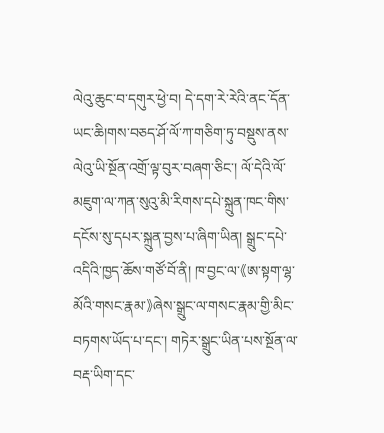ལེའུ་ཆུང་བ་དགུར་ཕྱེ་བ། དེ་དག་རེ་རེའི་ནང་དོན་ཡང་ཆི།གས་བཅད་ཤོ་ལོ་ཀ་གཅིག་ཏུ་བསྡུས་ནས་ལེའུ་ཡི་སྔོན་འགྲོ་ལྟ་བུར་བཞག་ཅིང་། ལོ་དེའི་ལོ་མཇུག་ལ་ཀན་སུའུ་མི་རིགས་དཔེ་སྐྲུན་ཁང་གིས་དངོས་སུ་དཔར་སྐྲུན་བྱས་པ་ཞིག་ཡིན། སྒྲུང་དཔེ་འདིའི་ཁྱད་ཆོས་གཙོ་བོ་ནི། ཁ་བྱང་ལ་《ཨ་སྟག་ལྷ་མོའི་གསང་རྣམ་》ཞེས་སྒྲུང་ལ་གསང་རྣམ་གྱི་མིང་བཏགས་ཡོད་པ་དང་། གཏེར་སྒྲུང་ཡིན་པས་སྔོན་ལ་བརྡ་ཡིག་དང་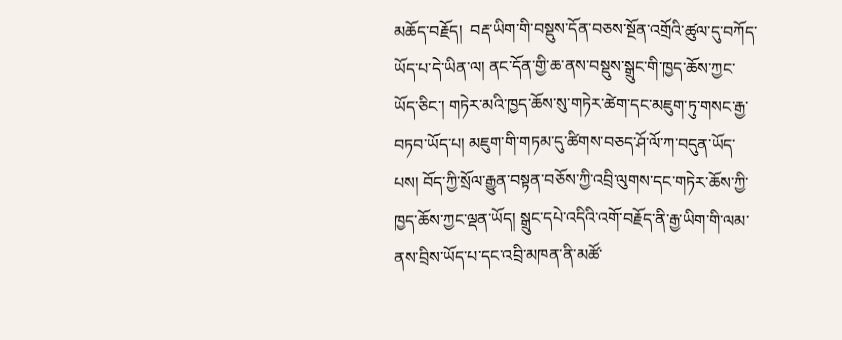མཆོད་བརྗོད།  བརྡ་ཡིག་གི་བསྡུས་དོན་བཅས་སྔོན་འགྲོའི་ཚུལ་དུ་བཀོད་ཡོད་པ་དེ་ཡིན་ལ། ནང་དོན་གྱི་ཆ་ནས་བསྡུས་སྒྲུང་གི་ཁྱད་ཆོས་ཀྱང་ཡོད་ཅིང་། གཏེར་མའི་ཁྱད་ཆོས་སུ་གཏེར་ཚེག་དང་མཇུག་ཏུ་གསང་རྒྱ་བཏབ་ཡོད་པ། མཇུག་གི་གཏམ་དུ་ཚིགས་བཅད་ཤོ་ལོ་ཀ་བདུན་ཡོད་པས། བོད་ཀྱི་སྲོལ་རྒྱུན་བསྟན་བཅོས་ཀྱི་འབྲི་ལུགས་དང་གཏེར་ཆོས་ཀྱི་ཁྱད་ཆོས་ཀྱང་ལྡན་ཡོད། སྒྲུང་དཔེ་འདིའི་འགོ་བརྗོད་ནི་རྒྱ་ཡིག་གི་ལམ་ནས་བྲིས་ཡོད་པ་དང་འབྲི་མཁན་ནི་མཚོ་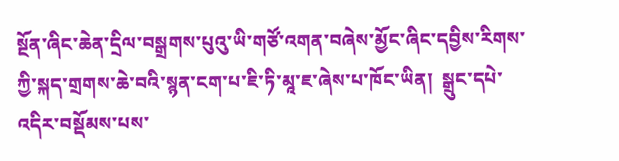སྔོན་ཞིང་ཆེན་དྲིལ་བསྒྲགས་པུའུ་ཡི་གཙོ་འགན་བཞེས་མྱོང་ཞིང་དབྱིས་རིགས་ཀྱི་སྐད་གྲགས་ཆེ་བའི་སྙན་ངག་པ་ཇི་ཏི་མཱ་ཇ་ཞེས་པ་ཁོང་ཡིན།  སྒྲུང་དཔེ་འདིར་བསྡོམས་པས་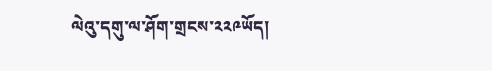ལེའུ་དགུ་ལ་ཤོག་གྲངས་༢༢༩ཡོད།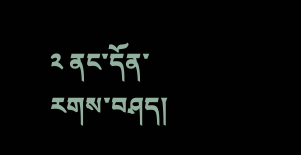༢ ནང་དོན་རགས་བཤད།